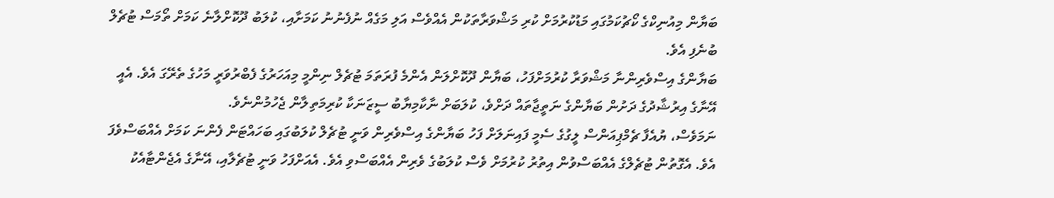ބަޔާން މިއުނިކްގެ ކޯޗުކަމުގައި މަޑުކުރުމަށް ކުރި މަޝްވަރާތަކުން އެއްވެސް އަލި މަގެއް ނުފެނުނު ކަމަށާއި، ކުލަބު ދޫކޮށްލާނެ ކަމަށް ތޯމަސް ޓުޗެލް ބުނެފި އެވެ.
ބަޔާންގެ އިސްވެރިންނާ މަޝްވަރާ ކުރުމަށްފަހު، ބަޔާން ދޫކޮށްލަން އެންމެ ފުރަތަމަ ޓުޗެލް ނިންމީ މިއަހަރުގެ ފެބްރުވަރީ މަހުގެ ތެރޭގަ އެވެ. އެއީ އޭނާގެ އިރުޝާދުގެ ދަށުން ބަޔާންގެ ނަތީޖާތައް ދަށްވެ، ކުލަބަށް ނާކާމިޔާބު ސީޒަނަކާ ކުރިމަތިލާން ޖެހުމުންނެވެ.
ނަމަވެސް، ޔުއެފާ ޗެމްޕިއަންސް ލީގުގެ ސެމީ ފައިނަލަށް ފަހު ބަޔާންގެ އިސްވެރިން ވަނީ ޓުޗެލް ކުލަބުގައި ބަހައްޓަން ފެންނަ ކަމަށް އެއްބަސްވެފަ އެވެ. އެގޮތުން ޓުޗެލްގެ އެއްބަސްވުން އިތުރު ކުރުމަށް ވެސް ކުލަބުގެ ވެރިން އެއްބަސްވި އެވެ. އެއަށްފަހު ވަނީ ޓުޗެލާއި، އޭނާގެ އެޖެންޓާއެކު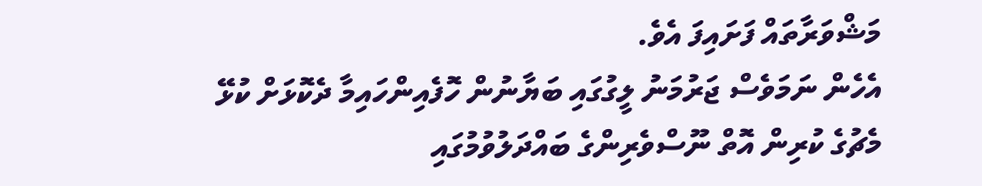މަޝްވަރާތައް ފަށައިފަ އެވެ.
އެހެން ނަމަވެސް ޖަރުމަނު ލީގުގައި ބަޔާނުން ހޮފެއިންހައިމާ ދެކޮޅަށް ކުޅޭ މެޗުގެ ކުރިން އޮތް ނޫސްވެރިންގެ ބައްދަލުވުމުގައި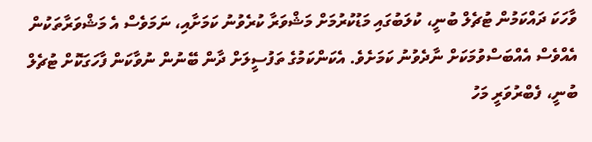ވާހަކަ ދައްކަމުން ޓުޗެލް ބުނީ، ކުލަބުގައި މަޑުކުރުމަށް މަޝްވަރާ ކުރެވުނު ކަމަށާއި، ނަމަވެސް އެ މަޝްވަރާތަކުން އެއްވެސް އެއްބަސްވުމަކަށް ނާދެވުނު ކަމަށެވެ. އެކަންކަމުގެ ތަފުސީލަށް ދާން ބޭނުން ނުވާކަން ފާހަގަކޮށް ޓުޗެލް ބުނީ، ފެބްރުވަރީ މަހު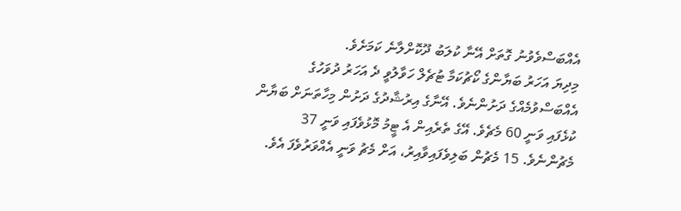އެއްބަސްވެވުނު ގޮތަށް އޭނާ ކުލަބު ދޫކޮށްލާނެ ކަމަށެވެ.
މިދިޔަ އަހަރު ބަޔާންގެ ކޯޗުކަމާ ޓުޗެލް ހަވާލުވީ ދެ އަހަރު ދުވަހުގެ އެއްބަސްވުމެއްގެ ދަށުންނެވެ. އޭނާގެ އިރުޝާދުގެ ދަށުން މިހާތަނަށް ބަޔާން ކުޅެފައި ވަނީ 60 މެޗެވެ. އޭގެ ތެރެއިން އެ ޓީމު މޮޅުވެފައި ވަނީ 37 މެޗުންނެވެ. 15 މެޗުން ބަލިވެފައިވާއިރު، އަށް މެޗު ވަނީ އެއްވަރުވެފަ އެވެ.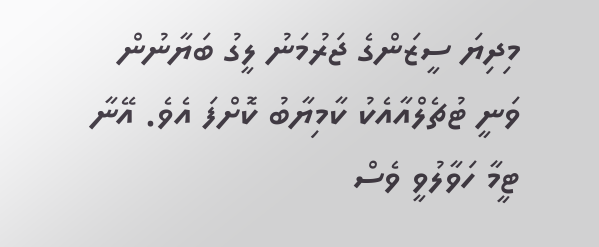މިދިޔަ ސީޒަންގެ ޖަރުމަނު ލީގު ބަޔާނުން ވަނީ ޓުޗެލްއާއެކު ކާމިޔާބު ކޮށްފަ އެވެ. އޭނާ ޓީމާ ހަވާލުވީ ވެސް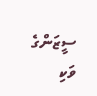ސީޒަންގެ ވަކި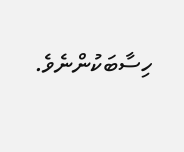ހިސާބަކުންނެވެ.